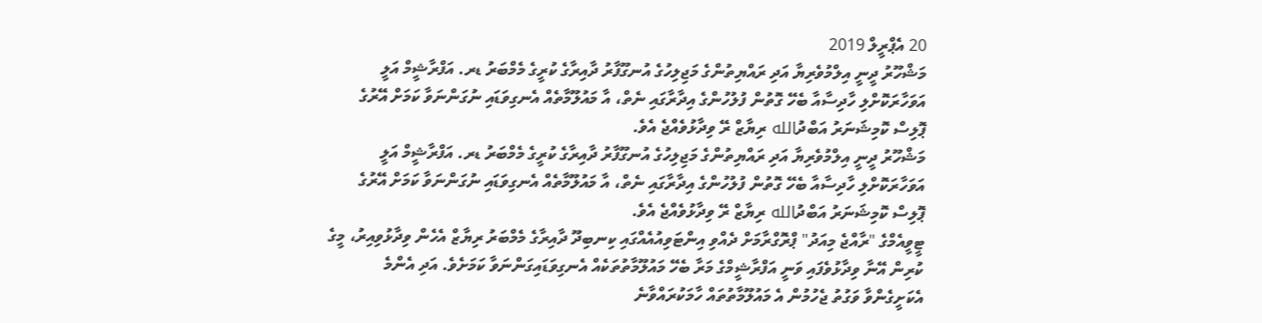20 އެޕްރީލް 2019
މަޝްހޫރު ދީނީ އިލްމުވެރިޔާ އަދި ރައްޔިތުންގެ މަޖިލިހުގެ އުނގޫފާރު ދާއިރާގެ ކުރީގެ މެމްބަރު ޑރ. އަފްރާޝީމް އަލީ އަވަހާރަކޮށްލި ހާދިސާއާ ބެހޭ ގޮތުން ފުލުހުންގެ އިދާރާގައި ނެތް، އާ މައުލޫމާތެއް އެނގިވަޑައި ނުގަންނަވާ ކަމަށް އޭރުގެ ޕޮލިސް ކޮމިޝަނަރު އަބްދުالله ރިޔާޒް ރޭ ވިދާޅުވެއްޖެ އެވެ.
މަޝްހޫރު ދީނީ އިލްމުވެރިޔާ އަދި ރައްޔިތުންގެ މަޖިލިހުގެ އުނގޫފާރު ދާއިރާގެ ކުރީގެ މެމްބަރު ޑރ. އަފްރާޝީމް އަލީ އަވަހާރަކޮށްލި ހާދިސާއާ ބެހޭ ގޮތުން ފުލުހުންގެ އިދާރާގައި ނެތް، އާ މައުލޫމާތެއް އެނގިވަޑައި ނުގަންނަވާ ކަމަށް އޭރުގެ ޕޮލިސް ކޮމިޝަނަރު އަބްދުالله ރިޔާޒް ރޭ ވިދާޅުވެއްޖެ އެވެ.
ޓީވީއެމްގެ "ރާއްޖެ މިއަދު" ޕްރޮގްރާމަށް ދެއްވި އިންޓަވިއުއެއްގައި ކިނބިދޫ ދާއިރާގެ މެމްބަރު ރިޔާޒް އެހެން ވިދާޅުވިއިރު، މީގެ ކުރިން އޭނާ ވިދާޅުވެފައި ވަނީ އަފްރާޝީމްގެ މަރާ ބެހޭ މައުލޫމާތުތަކެއް އެނގިވަޑައިގަންނަވާ ކަމަށެވެ. އަދި އެންމެ އެކަށީގެންވާ ވަގުތު ޖެހުމުން އެ މައުލޫމާތުތައް ހާމަކުރައްވާނެ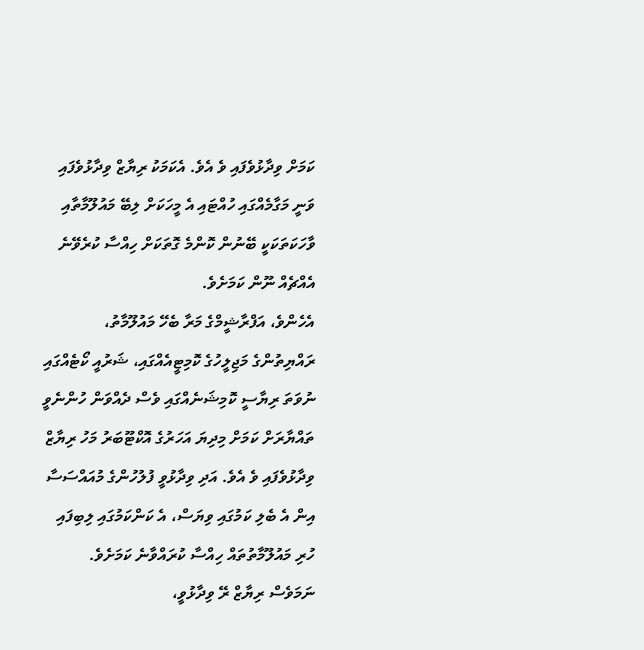ކަމަށް ވިދާޅުވެފައި ވެ އެވެ. އެކަމަކު ރިޔާޒް ވިދާޅުވެފައި ވަނީ މަގާމެއްގައި ހުއްޓައި އެ މީހަކަށް ލިބޭ މައުލޫމާތާއި ވާހަކަތަކަކީ ބޭނުން ކޮންމެ ގޮތަކަށް ހިއްސާ ކުރެވޭނެ އެއްޗެއް ނޫން ކަމަށެވެ.
އެހެންވެ، އަފްރާޝީމްގެ މަރާ ބެހޭ މައުލޫމާތު، ރައްޔިތުންގެ މަޖިލީހުގެ ކޮމިޓީއެއްގައި، ޝަރުއީ ކޯޓެއްގައި ނުވަތަ ރިޔާސީ ކޮމިޝަނެއްގައި ވެސް ދެއްވަން ހުންނެވީ ތައްޔާރަށް ކަމަށް މިދިޔަ އަހަރުގެ އޮކްޓޫބަރު މަހު ރިޔާޒް ވިދާޅުވެފައި ވެ އެވެ. އަދި ވިދާޅުވީ ފުލުހުންގެ މުއައްސަސާ އިން އެ ބެލި ކަމުގައި ވިޔަސް، އެ ކަންކަމުގައި ލިބިފައި ހުރި މައުލޫމާތުތައް ހިއްސާ ކުރައްވާނެ ކަމަށެވެ.
ނަމަވެސް ރިޔާޒް ރޭ ވިދާޅުވީ،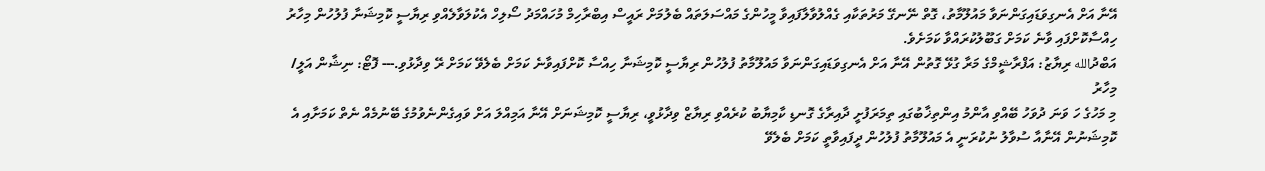އޭނާ އަށް އެނގިވަޑައިގަންނަވާ މައުލޫމާތު، ގޮތް ނޭނގޭ މަރުތަކާއި ގެއްލުވާލާފައިވާ މީހުންގެ މައްސަލަތައް ބެލުމަށް ރައީސް އިބްރާހިމް މުހައްމަދު ސޯލިހް އެކުލަވާލެއްވި ރިޔާސީ ކޮމިޝަނާ ފުލުހުން މިހާރު ހިއްސާކޮށްފައި ވާނެ ކަމަށް ގަބޫލުކުރައްވާ ކަމަށެވެ.
އަބްދުالله ރިޔާޒު: އަފްރާޝީމްގެ މަރާ ގުޅޭ ގޮތުން އޭނާ އަށް އެނގިވަޑައިގަންނަވާ މައުލޫމާތު ފުލުހުން ރިޔާސީ ކޮމިޝަނާ ހިއްސާ ކޮށްފައިވާނެ ކަމަށް ބެލެވޭ ކަމަށް ރޭ ވިދާޅުވި.--- ފޮޓޯ: ނިޝާން އަލީ/ މިހާރު
މި މަހުގެ ހަ ވަނަ ދުވަހު ބޭއްވި އާންމު އިންތިޚާބުގައި ތިމަރަފުށީ ދާއިރާގެ ގޮނޑި ކާމިޔާބު ކުރެއްވި ރިޔާޒް ވިދާޅުވީ، ރިޔާސީ ކޮމިޝަނަށް އޭނާ އަމިއްލަ އަށް ވައިގެންނެވުމުގެ ބޭނުމެއް ނެތް ކަމަށާއި އެ ކޮމިޝަނުން އޭނާއާ ސުވާލު ނުކުރަނީ އެ މައުލޫމާތު ފުލުހުން ދީފައިވާތީ ކަމަށް ބެލެވޭ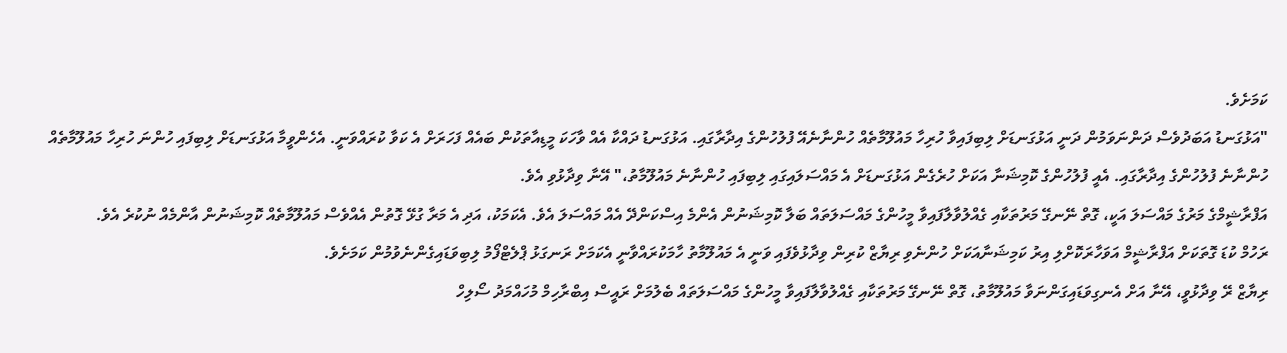ކަމަށެވެ.
"އަޅުގަނޑު އަބަދުވެސް ދަންނަވަމުން ދަނީ އަޅުގަނޑަށް ލިބިފައިވާ ހުރިހާ މައުލޫމާތެއް ހުންނާނެއޭ ފުލުހުންގެ އިދާރާގައި. އަޅުގަނޑު ދައްކާ އެއް ވާހަކަ މީޑިއާތަކުން ބައެއް ފަހަރަށް އެ ކަވާ ކުރައްވަނީ. އެހެންވީމާ އަޅުގަނޑަށް ލިބިފައި ހުންނަ ހުރިހާ މައުލޫމާތެއް ހުންނާނެ ފުލުހުންގެ އިދާރާގައި. އެއީ ފުލުހުންގެ ކޮމިޝަނާ އަކަށް ހުރެގެން އަޅުގަނޑަށް އެ މައްސަލައިގައި ލިބިފައި ހުންނާނެ މައުލޫމާތު،" އޭނާ ވިދާޅުވި އެވެ.
އަފްރާޝީމްގެ މަރުގެ މައްސަލަ އަކީ، ގޮތް ނޭނގޭ މަރުތަކާއި ގެއްލުވާލާފައިވާ މީހުންގެ މައްސަލަތައް ބަލާ ކޮމިޝަނުން އެންމެ އިސްކަންދޭ އެއް މައްސަލަ އެވެ. އެކަމަކު، އަދި އެ މަރާ ގުޅޭ ގޮތުން އެއްވެސް މައުލޫމާތެއް ކޮމިޝަނުން އާންމެއް ނުކުރެ އެވެ.
ރަހުމް ކުޑަ ގޮތަކަށް އަފްރާޝީމް އަވަހާރަކޮށްލި އިރު ކަމިޝަނާއަކަށް ހުންނެވި ރިޔާޒް ކުރިން ވިދާޅުވެފައި ވަނީ އެ މައުލޫމާތު ހާމަކުރައްވާނީ އެކަމަށް ރަނގަޅު ޕްލެޓްފޯމު ލިބިވަޑައިގެންނެވުމުން ކަމަށެވެ.
ރިޔާޒް ރޭ ވިދާޅުވީ، އޭނާ އަށް އެނގިވަޑައިގަންނަވާ މައުލޫމާތު، ގޮތް ނޭނގޭ މަރުތަކާއި ގެއްލުވާލާފައިވާ މީހުންގެ މައްސަލަތައް ބެލުމަށް ރައީސް އިބްރާހިމް މުހައްމަދު ސޯލިހް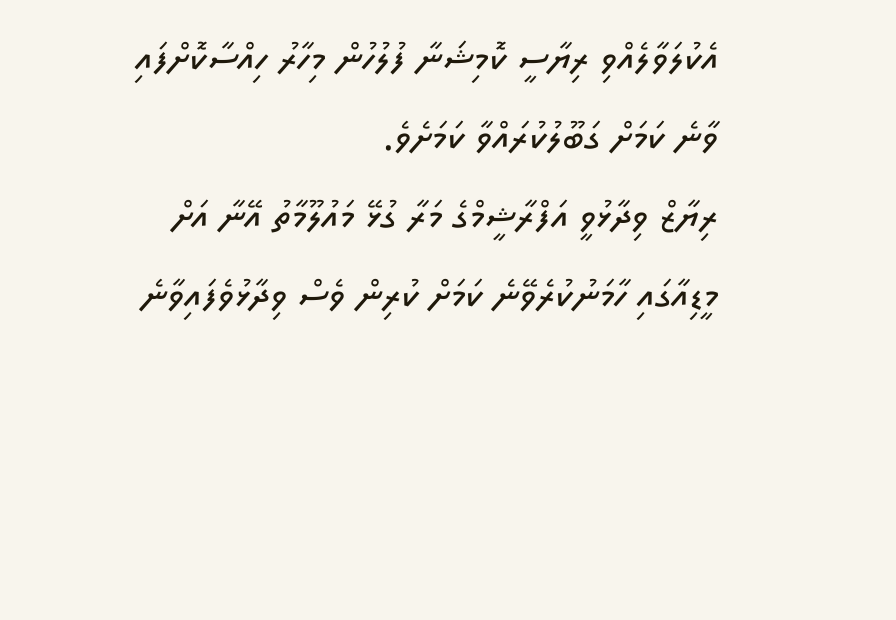އެކުލަވާލެއްވި ރިޔާސީ ކޮމިޝަނާ ފުލުހުން މިހާރު ހިއްސާކޮށްފައި ވާނެ ކަމަށް ގަބޫލުކުރައްވާ ކަމަށެވެ.
ރިޔާޒް ވިދާޅުވީ އަފްރާޝީމްގެ މަރާ ގުޅޭ މައުލޫމާތު އޭނާ އަށް މީޑިއާގައި ހާމަނުކުރެވޭނެ ކަމަށް ކުރިން ވެސް ވިދާޅުވެފައިވާނެ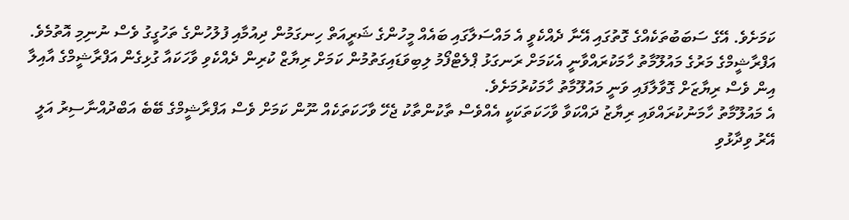ކަމަށެވެ. އޭގެ ސަބަބުތަކެއްގެ ގޮތުގައި އޭނާ ދެއްކެވީ އެ މައްސަލާގައި ބައެއް މީހުންގެ ޝަރީއަތް ހިނގަމުން ދިއުމާއި ފުލުހުންގެ ތަހުގީގު ވެސް ނުނިމި އޮތުމެވެ.
އަފްރާޝީމްގެ މަރުގެ މައުލޫމާތު ހާމަކުރައްވާނީ އެކަމަށް ރަނގަޅު ޕްލެޓްފޯމު ލިބިވަޑައިގަތުމުން ކަމަށް ރިޔާޒް ކުރިން ދެއްކެވި ވާހަކައާ ގުޅިގެން އަފްރާޝީމްގެ އާއިލާ އިން ވެސް ރިޔާޒަށް ގޮވާލާފައި ވަނީ މައުލޫމާތު ހާމަކުރުމަށެވެ.
އެ މައުލޫމާތު ހާމަނުކުރައްވައި ރިޔާޒު ދައްކަވާ ވާހަކަތަކަކީ އެއްވެސް ތާކުންތާކު ޖެހޭ ވާހަކަތަކެއް ނޫން ކަމަށް ވެސް އަފްރާޝީމްގެ ބޭބެ އަބްދުއްނާސިރު އަލީ އޭރު ވިދާޅުވި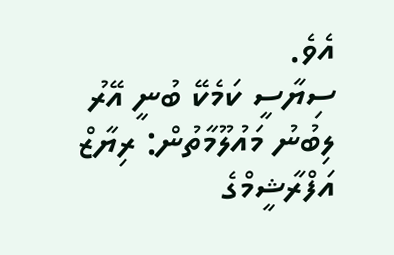އެވެ.
ސިޔާސީ ކަމެކޭ ބުނީ އޭރު ލިބުނު މައުލޫމާތުން: ރިޔާޒް
އަފްރާޝީމްގެ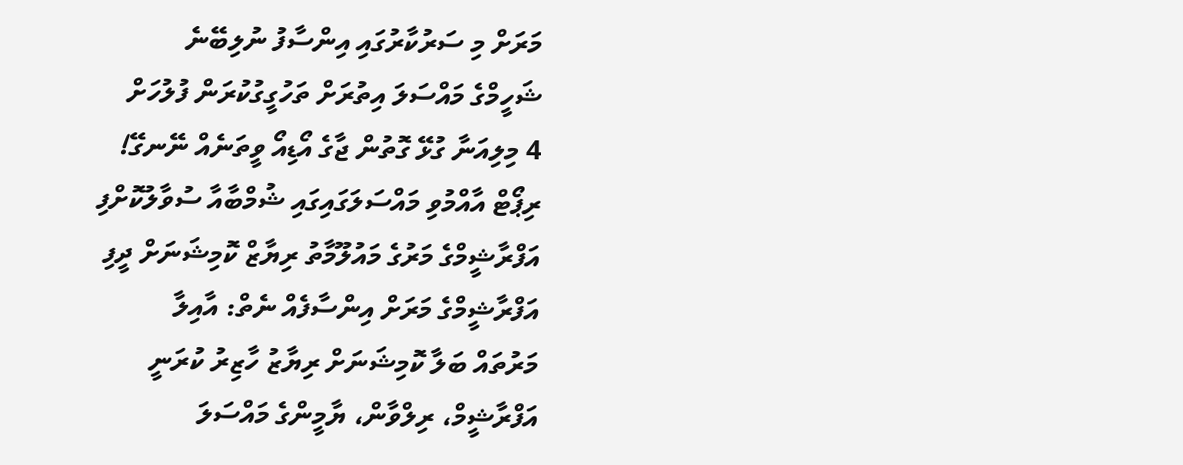މަރަށް މި ސަރުކާރުގައި އިންސާފު ނުލިބޭނެ
ޝަހީމްގެ މައްސަލަ އިތުރަށް ތަހުގީގުކުރަން ފުލުހަށް
4 މިލިއަނާ ގުޅޭ ގޮތުން ޖާގެ އޯޑިއޯ ވީތަނެއް ނޭނގޭ!
ރިޕޯޓް އާއްމުވި މައްސަލަގައިގައި ޝުމްބާއާ ސުވާލުކޮށްފި
އަފްރާޝީމްގެ މަރުގެ މައުލޫމާތު ރިޔާޒް ކޮމިޝަނަށް ދީފި
އަފްރާޝީމްގެ މަރަށް އިންސާފެއް ނެތް: އާއިލާ
މަރުތައް ބަލާ ކޮމިޝަނަށް ރިޔާޒު ހާޒިރު ކުރަނީ
އަފްރާޝީމް، ރިލްވާން، ޔާމީންގެ މައްސަލަ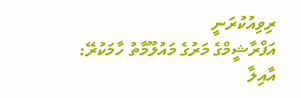ރިވިއުކުރަނީ
އަފްރާޝީމްގެ މަރުގެ މައުލޫމާތު ހާމަކުރޭ: އާއިލާ